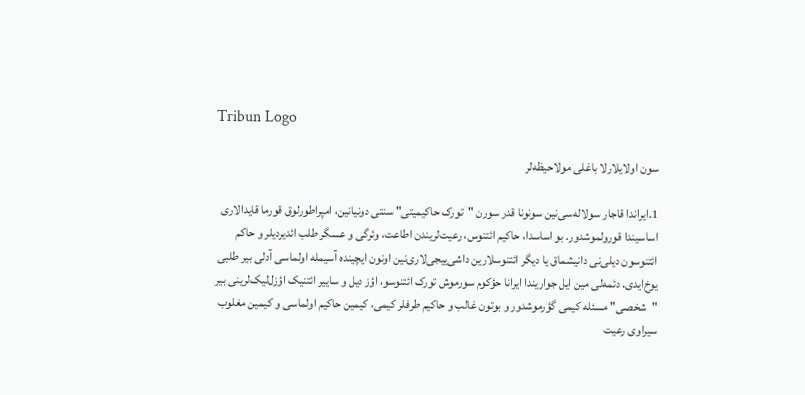Tribun Logo

سون اولایلارلا باغلی مولاحیظه‌لر

1.ایراندا قاجار سولاله‌سی‌نین سونونا قدر سورن "تورک حاکیمیتی" سنتی دونیانین، امپراطورلوق قورما قایدالاری اساسیندا قورولموشدور. بو اساسدا، حاکیم ائتنوس، رعیت‌لریندن اطاعت، وئرگی و عسگر طلب ائدیردیلر و حاکم ائتنوسون دیلی‌نی دانیشماق یا دیگر ائتنوسلارین داشی‌ییجی‌لاری‌نین اونون ایچینده آسیمله اولماسی آدلی بیر طلبی یوخ‌ایدی. دئمه‌لی مین ایل جواریندا ایرانا حؤکوم سورموش تورک ائتنوسو، اؤز دیل و ساییر ائتنیک اؤزل‌لیک‌لرینی بیر "شخصی" مسئله کیمی گؤرموشدور و بوتون غالب و حاکیم طرفلر کیمی، کیمین حاکیم اولماسی و کیمین مغلوب سیراوی رعیت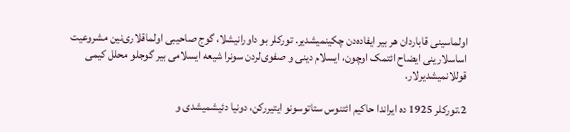اولماسینی قاباردان هر بیر ایفاده‌دن چکینمیشدیر. تورکلر بو داورانیشلا، گوج صاحیبی اولماقلاری‌نین مشروعیت اساسلارینی ایضاح ائتمک اوچون، ایسلام دینی و صفوی‌لردن سونرا شیعه ایسلامی بیر گوجلو محلل کیمی قوللانمیشدیرلار.

2.تورکلر 1925 ده ایراندا حاکیم ائتنوس ستاتوسونو ایتیررکن، دونیا دئیشمیشدی و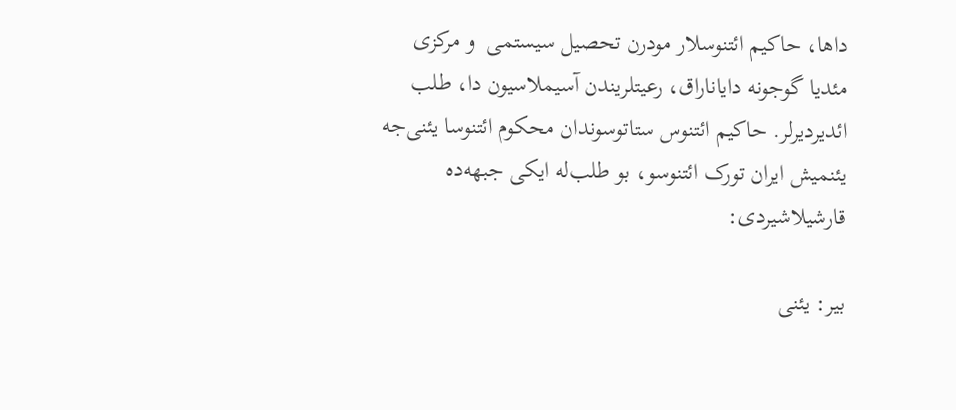داها، حاکیم ائتنوسلار مودرن تحصیل سیستمی  و مرکزی مئدیا گوجونه دایاناراق، رعیتلریندن آسیملاسیون دا، طلب ائدیردیرلر. حاکیم ائتنوس ستاتوسوندان محکوم ائتنوسا یئنی‌جه یئنمیش ایران تورک ائتنوسو، بو طلب‌له ایکی جبهه‌ده قارشیلاشیردی:

بیر: یئنی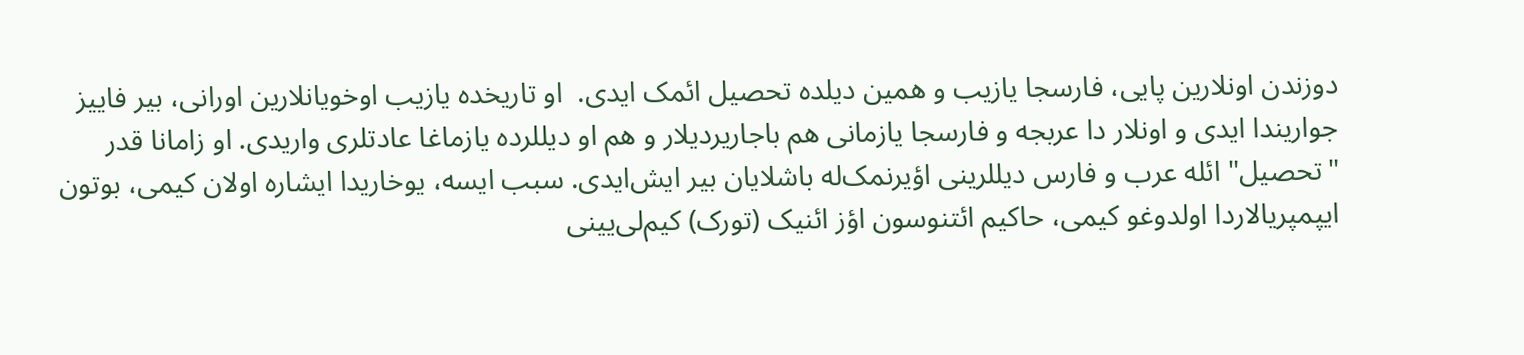دوزندن اونلارین پایی، فارسجا یازیب و همین دیلده تحصیل ائمک ایدی.  او تاریخده یازیب اوخویانلارین اورانی، بیر فاییز جواریندا ایدی و اونلار دا عربجه و فارسجا یازمانی هم باجاریردیلار و هم او دیللرده یازماغا عادتلری واریدی. او زامانا قدر "تحصیل" ائله عرب و فارس دیللرینی اؤیرنمک‌له باشلایان بیر ایش‌ایدی. سبب ایسه، یوخاریدا ایشاره اولان کیمی، بوتون ایپمپریالاردا اولدوغو کیمی، حاکیم ائتنوسون اؤز ائنیک (تورک) کیم‌لی‌یینی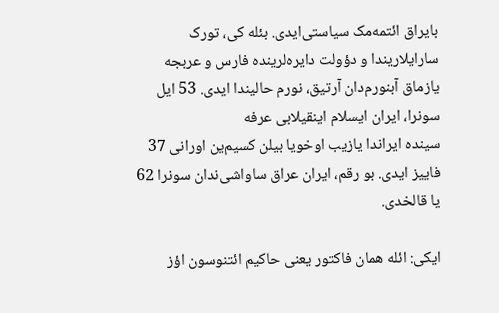بایراق ائتمه‌مک سیاستی‌ایدی. بئله کی، تورک سارایلاریندا و دؤولت دایره‌لرینده فارس و عربجه یازماق آبنورم‌دان آرتیق، نورم حالیندا ایدی. 53 ایل سونرا، ایران ایسلام اینقیلابی عرفه
سینده ایراندا یازیب اوخویا بیلن کسیم‌ین اورانی 37 فاییز ایدی. بو رقم، ایران عراق ساواشی‌ندان سونرا 62 یا قالخدی.

ایکی: ائله همان فاکتور یعنی حاکیم ائتنوسون اؤز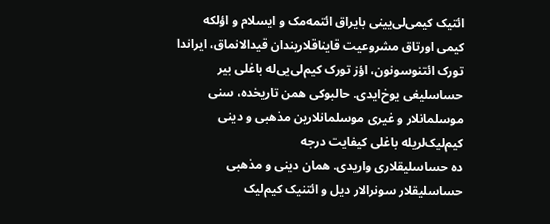ائتیک کیمی‌لی‌یینی بایراق ائتمه‌مک و ایسلام و اؤلکه کیمی اورتاق مشروعیت قایناقلاریندان قیدالانماق، ایراندا تورک ائتنوسونون، اؤز تورک کیم‌لی‌یی‌له باغلی بیر حساسلیغی یوخ‌ایدی. حالبوکی همن تاریخده، سنی موسلمانلار و غیری موسلمانلارین مذهبی و دینی کیم‌لیک‌لریله باغلی کیفایت درجه
ده حساسلیقلاری واریدی. همان دینی و مذهبی حساسلیقلار سونرالار دیل و ائتنیک کیم‌لیک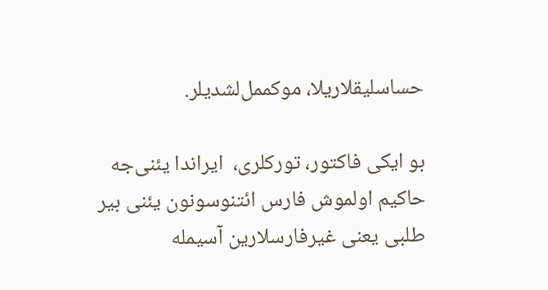حساسلیقلاریلا، موکممل‌لشدیلر.

بو ایکی فاکتور، تورکلری،  ایراندا یئنی‌جه حاکیم اولموش فارس ائتنوسونون یئنی بیر طلبی یعنی غیرفارسلارین آسیمله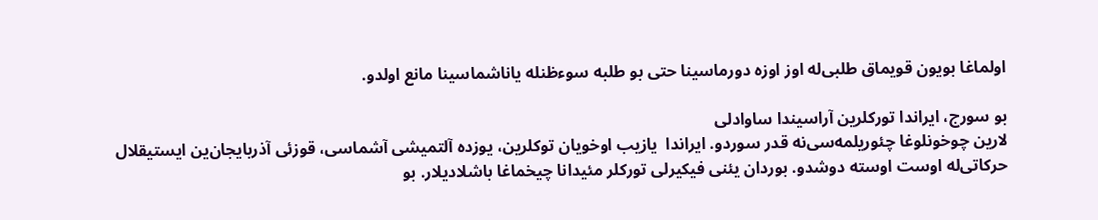اولماغا بویون قویماق طلبی‌له اوز اوزه دورماسینا حتی بو طلبه سوءظنله یاناشماسینا مانع اولدو.

بو سورج، ایراندا تورکلرین آراسیندا ساوادلی
لارین چوخونلوغا چئوریلمه‌سی‌نه قدر سوردو. ایراندا  یازیب اوخویان توکلرین، یوزده آلتمیشی آشماسی، قوزئی آذربایجان‌ین ایستیقلال حرکاتی‌له اوست اوسته دوشدو. بوردان یئنی فیکیرلی تورکلر مئیدانا چیخماغا باشلادیلار. بو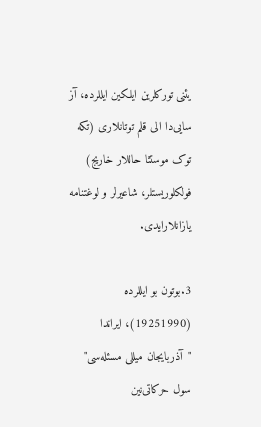یئنی تورکلرین ایلکین ایللرده، آز سایی‌دا الی قلم توتانلاری (تکه توک موستثا حاللار خاریج)  فولکلوریستلر، شاعیرلر و لوغتنامه یازانلارایدی.

3.بوتون بو ایللرده (19251990)، ایراندا "آذربایجان میللی مسئله‌سی" سول حرکاتی‌نین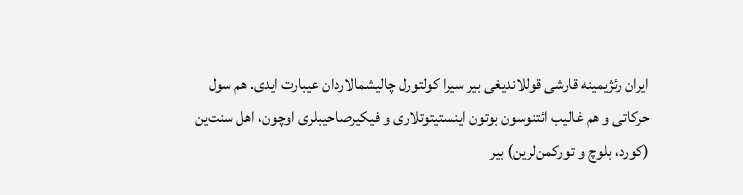ایران رئژیمینه قارشی قوللاندیغی بیر سیرا کولتورل چالیشمالاردان عیبارت ایدی. هم سول حرکاتی و هم غالیب ائتنوسون بوتون اینستیتوتلاری و فیکیرصاحیبلری اوچون، اهل سنت‌ین (کورد، بلوچ و تورکمن‌لرین) بیر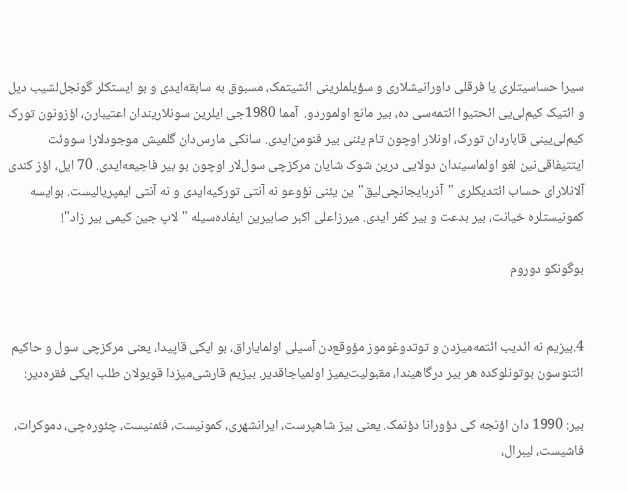سیرا حساسیتلری یا فرقلی داورانیشلاری و سؤیلملرینی ائشیتمک، مسبوق به سابقه‌ایدی و بو ایستکلر گونجل‌لشیب دیل و ائتیک کیم‌لی‌یی ائحتیوا ائتمه‌سی ده، بیر مانع اولموردو.  آمما 1980جی ایلرین سونلاریندان اعتیبارن، اؤزونون تورک کیم‌لی‌یینی قاباردان تورک، اونلار اوچون تام یئنی بیر فنومن‌ایدی. سانکی مارس‌دان گلمیش موجودلار! سووئت ایتتیفاقی‌نین لغو اولماسیندان دولایی درین شوک شایان مرکزچی سول‌لار اوچون بو بیر فاجیعه‌ایدی. 70 ایل، اؤز کندی آلانلارای حساب ائتدیکلری "آذربایجانچی‌لیق"ین یئنی نؤوعو نه آنتی تورکیه‌ایدی و نه آنتی ایمپریالیست. بوایسه کمونیستلره خیانت، بیر بدعت و بیر کفر ایدی. میرزاعلی اکبر صابیرین ایفاده‌سیله "لاپ جین کیمی بیر زاد"!

بوگونکو دوروم


4.بیزیم نه ائدیب ائتمه‌میزدن و توتدوغوموز مؤوقع‌دن آسیلی اولمایاراق، بو ایکی قاپیدا، یعنی مرکزچی سول و حاکیم ائتنوسون بوتونلوکده هر بیر درگاهیندا، مقبولیت‌یمیز اولمیاجاقدیر. بیزیم قارشی‌میزدا قویولان طلب ایکی فقره‌دیر:

بیر: 1990 دان اؤنجه کی دؤورانا دؤنمک. یعنی بیز شاهپرست، ایرانشهری، کمونیست، فئمنیست، چئوره‌چی، دموکرات، فاشیست، لیبرال،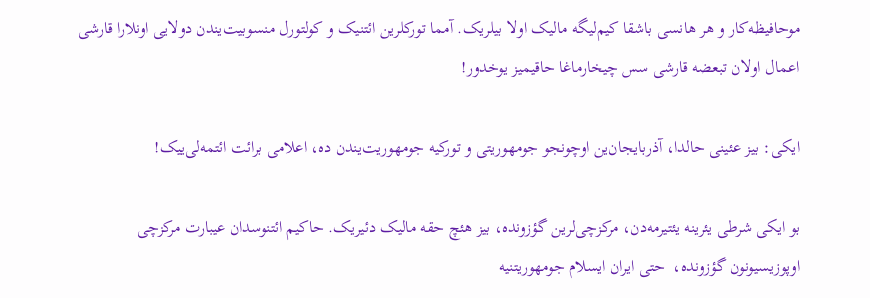موحافیظه‌کار و هر هانسی باشقا کیم‌لیگه مالیک اولا بیلریک. آمما تورکلرین ائتنیک و کولتورل منسوبیت‌یندن دولایی اونلارا قارشی اعمال اولان تبعضه قارشی سس چیخارماغا حاقیمیز یوخدور!

ایکی: بیز عئینی حالدا، آذربایجان‌ین اوچونجو جومهوریتی و تورکیه جومهوریت‌یندن ده، اعلامی برائت ائتمه‌لی‌ییک!

بو ایکی شرطی یئرینه یئتیرمه‌دن، مرکزچی‌لرین گؤزونده، بیز هئچ حقه مالیک دئیریک. حاکیم ائتنوسدان عیبارت مرکزچی اوپوزیسیونون گؤزونده،  حتی ایران ایسلام جومهوریتنیه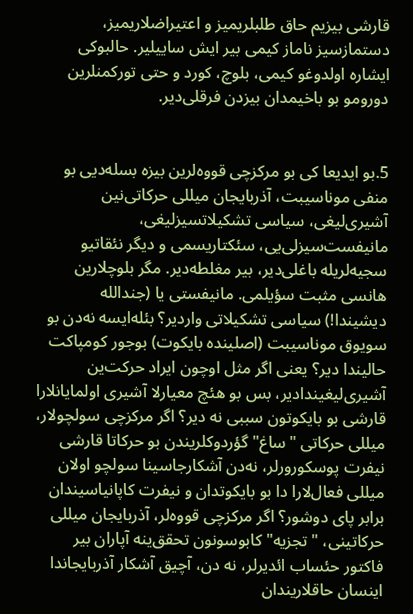قارشی بیزیم حاق طلبلریمیز و اعتیراضلاریمیز، دستمازسیز ناماز کیمی بیر ایش ساییلیر. حالبوکی ایشاره اولدوغو کیمی، بلوچ، کورد و حتی تورکمنلرین دورومو بو باخیمدان بیزدن فرقلی‌دیر.


5.بو ایدیعا کی بو مرکزچی قووه‌لرین بیزه بسله‌دیی بو منفی موناسیبت، آذربایجان میللی حرکاتی‌نین آشیری‌لیغی، سیاسی تشکیلاتسیزلیغی، مانیفست‌سیزلی‌یی، سئکتاریسمی و دیگر نئقاتیو سجیه‌لریله باغلی‌دیر، بیر مغلطه‌دیر. مگر بلوچلارین هانسی مثبت سؤیلمی. مانیفستی یا (جندالله دیشیندا!) سیاسی تشکیلاتی واردیر؟ بئله‌ایسه نه‌دن بو سویوق موناسیبت (اصلینده بایکوت) بوجور کومپاکت حالیندا دیر؟ یعنی اگر مثل اوچون ایراد حرکت‌ین آشیری‌لیغیندادیر، بس بو هئچ معیارلا آشیری اولمایانلارا قارشی بو بایکوتون سببی نه دیر؟ اگر مرکزچی سولچولار، میللی حرکاتی "ساغ" گؤردوکلریندن بو حرکاتا قارشی نیفرت پوسکورورلر، نه‌دن آشکارجاسینا سولچو اولان میللی فعال‌لارا دا بو بایکوتدان و نیفرت کاپانیاسیندان برابر پای دوشور؟ اگر مرکزچی قووه‌لر، آذربایجان میللی حرکاتینی، "تجزیه" کابوسونون تحقق‌ینه آپاران بیر فاکتور حئساب ائدیرلر، نه دن، آچیق آشکار آذربایجاندا اینسان حاقلاریندان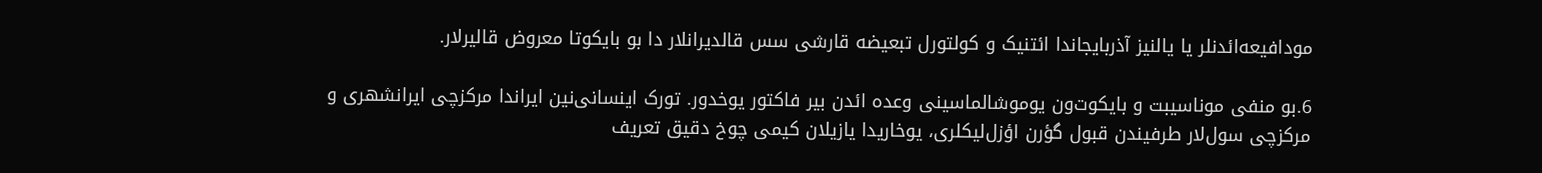مودافیعه‌ائدنلر یا یالنیز آذربایجاندا ائتنیک و کولتورل تبعیضه قارشی سس قالدیرانلار دا بو بایکوتا معروض قالیرلار.

6.بو منفی موناسیبت و بایکوت‌ون یوموشالماسینی وعده ائدن بیر فاکتور یوخدور. تورک اینسانی‌نین ایراندا مرکزچی ایرانشهری و مرکزچی سول‌لار طرفیندن قبول گؤرن اؤزل‌لیکلری، یوخاریدا یازیلان کیمی چوخ دقیق تعریف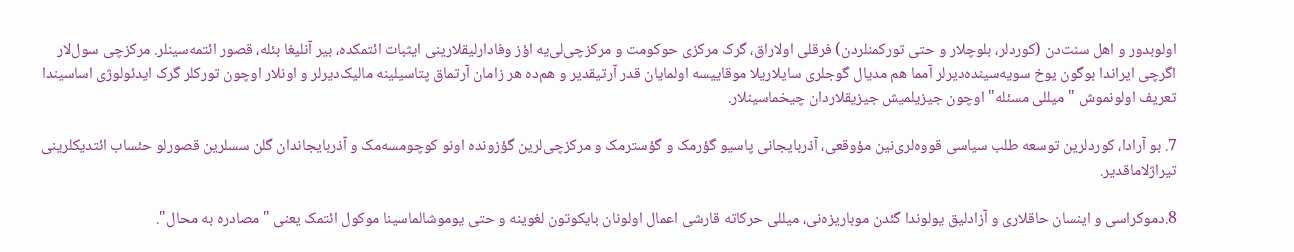اولوبدور و اهل سنت‌دن (کوردلر، بلوچلار و حتی تورکمنلردن) فرقلی اولاراق، گرک مرکزی حوکومت و مرکزچی‌لی‌یه اؤز وفادارلیقلارینی ایثبات ائتمکده، بیر آنلیغا بئله، قصور ائتمه‌سینلر. مرکزچی سول‌لار اگرچی ایراندا بوگون یوخ سویه‌سینده‌دیرلر آمما هم مدیال گوجلری سایلاریلا موقاییسه اولمایان قدر آرتیقدیر و هم‌ده هر زامان آرتماق پتاسیلینه مالیک‌دیرلر و اونلار اوچون تورکلر گرک ایدئولوژی اساسیندا تعریف اولونموش "میللی مسئله" اوچون جیزیلمیش جیزیقلاردان چیخماسینلار.

7. بو آرادا، کوردلرین توسعه طلب سیاسی قووه‌لری‌نین مؤوقعی، آذربایجانی پاسیو گؤرمک و گؤسترمک و مرکزچی‌لرین گؤزونده اونو کوچومسه‌مک و آذربایجاندان گلن سسلرین قصورلو حئساب ائتدیکلرینی تیراژلاماقدیر.

8.دموکراسی و اینسان حاقلاری و آزادلیق یولوندا گئدن موباریزه‌نی، میللی حرکاته قارشی اعمال اولونان بایکوتون لغوینه و حتی یوموشالماسینا موکول ائتمک یعنی "مصادره به محال".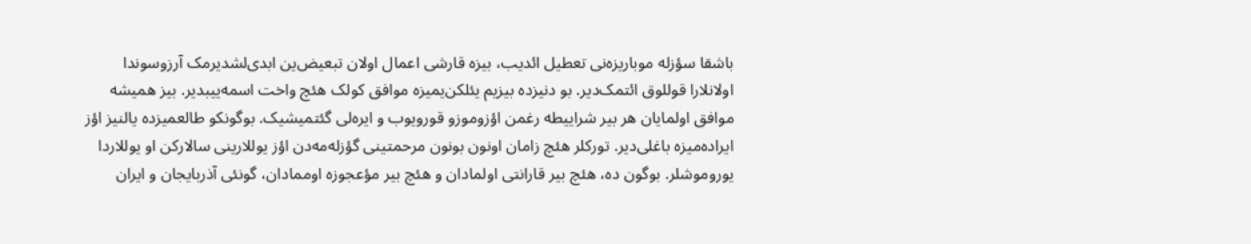باشقا سؤزله موباریزه‌نی تعطیل ائدیب، بیزه قارشی اعمال اولان تبعیض‌ین ابدی‌لشدیرمک آرزوسوندا اولانلارا قوللوق ائتمک‌دیر. بو دنیزده بیزیم یئلکن‌یمیزه موافق کولک هئچ واخت اسمه‌ییبدیر. بیز همیشه موافق اولمایان هر بیر شراییطه رغمن اؤزوموزو قورویوب و ایره‌لی گئتمیشیک. بوگونکو طالعمیزده یالنیز اؤز ایراده‌میزه باغلی‌دیر. تورکلر هئچ زامان اونون بونون مرحمتینی گؤزله‌مه‌دن اؤز یوللارینی سالارکن او یوللاردا یوروموشلر. بوگون ده، هئچ بیر قارانتی اولمادان و هئچ بیر مؤعجوزه اوممادان، گونئی آذربایجان و ایران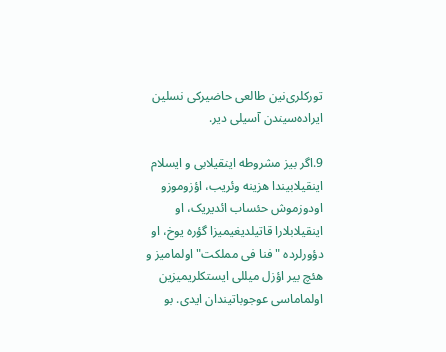تورکلری‌نین طالعی حاضیرکی نسلین ایراده‌سیندن آسیلی دیر.

9.اگر بیز مشروطه اینقیلابی و ایسلام اینقیلابیندا هزینه وئریب، اؤزوموزو اودوزموش حئساب ائدیریک، او اینقیلابلارا قاتیلدیغیمیزا گؤره یوخ، او دؤورلرده "فنا فی مملکت" اولمامیز و هئچ بیر اؤزل میللی ایستکلر‌یمیزین اولماماسی عوجوباتیندان ایدی. بو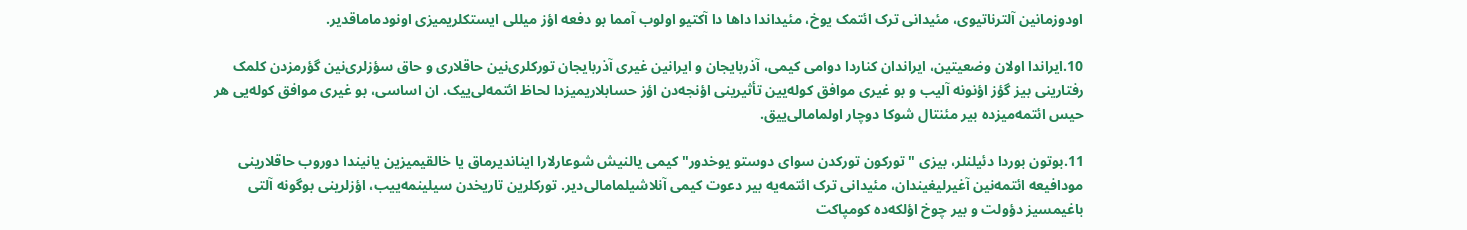اودوزمانین آلترناتیوی، مئیدانی ترک ائتمک یوخ، مئیداندا داها دا آکتیو اولوب آمما بو دفعه اؤز میللی ایستکلریمیزی اونودماماقدیر.

10.ایراندا اولان وضعیتین، ایراندان کناردا دوامی کیمی، آذربایجان و ایرانین غیری آذربایجان تورکلری‌نین حاقلاری و حاق سؤزلری‌نین گؤرمزدن کلمک رفتارینی بیز گؤز اؤنونه آلیب و بو غیری موافق کوله‌یین تأثیرینی اؤنجه‌دن اؤز حسابلاریمیزدا لحاظ ائتمه‌لی‌ییک. ان اساسی، بو غیری موافق کوله‌یی هر حیس ائتمه‌میزده بیر مئنتال شوکا دوچار اولمامالی‌ییق.

11.بوتون بوردا دئیلنلر، بیزی "تورکون تورکدن سوای دوستو یوخدور" کیمی یالنیش شوعارلارا ایناندیرماق یا خالقیمیزین یانیندا دوروب حاقلارینی مودافیعه ائتمه‌نین آغیرلیغیندان، مئیدانی ترک ائتمه‌یه بیر دعوت کیمی آنلاشیلمامالی‌دیر. تورکلرین تاریخدن سیلینمه‌ییب، اؤزلرینی بوگونه آلتی باغیمسیز دؤولت و بیر چوخ اؤلکه‌ده کومپاکت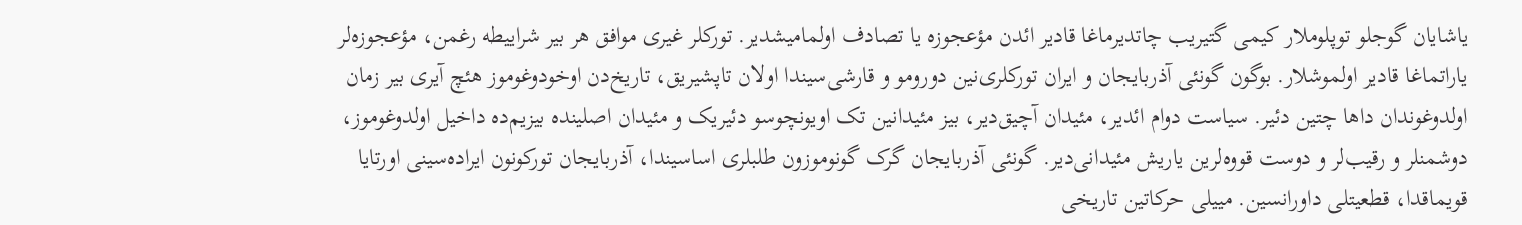یاشایان گوجلو توپلوملار کیمی گتیریب چاتدیرماغا قادیر ائدن مؤعجوزه یا تصادف اولمامیشدیر. تورکلر غیری موافق هر بیر شراییطه رغمن، مؤعجوزه‌لر یاراتماغا قادیر اولموشلار. بوگون گونئی آذربایجان و ایران تورکلری‌نین دورومو و قارشی‌سیندا اولان تاپشیریق، تاریخ‌دن اوخودوغوموز هئچ آیری بیر زمان اولدوغوندان داها چتین دئیر. سیاست دوام ائدیر، مئیدان آچیق‌دیر، بیز مئیدانین تک اویونچوسو دئیریک و مئیدان اصلینده بیزیم‌ده داخیل اولدوغوموز، دوشمنلر و رقیب‌لر و دوست قووه‌لرین یاریش مئیدانی‌دیر. گونئی آذربایجان گرک گونوموزون طلبلری اساسیندا، آذربایجان تورکونون ایراده‌سینی اورتایا قویماقدا، قطعیتلی داورانسین. مییلی حرکاتین تاریخی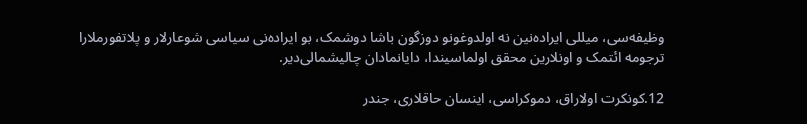وظیفه‌سی، میللی ایراده‌نین نه اولدوغونو دوزگون باشا دوشمک، بو ایراده‌نی سیاسی شوعارلار و پلاتفورملارا ترجومه ائتمک و اونلارین محقق اولماسیندا، دایانمادان چالیشمالی‌دیر.

12.کونکرت اولاراق، دموکراسی، اینسان حاقلاری، جندر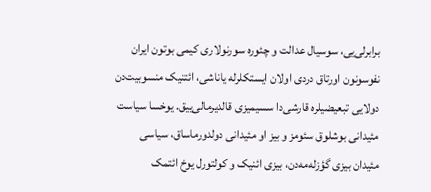برابرلی‌یی، سوسیال عدالت و چئوره سورنولاری کیمی بوتون ایران نفوسونون اورتاق دردی اولان ایستکلرله یاناشی، ائتنیک منسوبیت‌دن دولایی تبعیضیلره قارشی‌دا سسیمیزی قالدیرمالی‌ییق. یوخسا سیاست مئیدانی بوشلوق سئومز و بیز او مئیدانی دولدورماساق، سیاسی مئیدان بیزی گؤزله‌مه‌دن، بیزی ائنیک و کولتورل یوخ ائتمک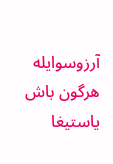آرزوسوایله هرگون باش یاستیغا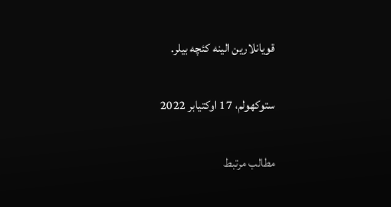قویانلارین الینه کئچه بیلر.

ستوکهولم، 17 اوکتیابر 2022

مطالب مرتبط